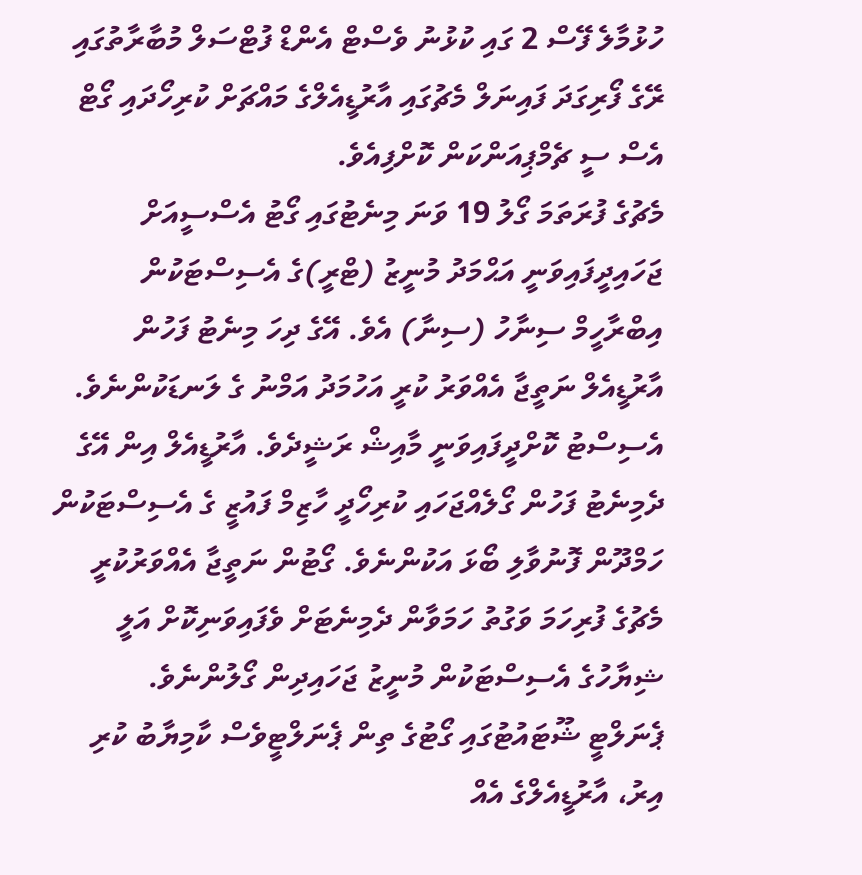ހުޅުމާލެ ފޭސް 2 ގައި ކުޅުނު ވެސްޓް އެންޑް ފުޓްސަލް މުބާރާތުގައި ރޭގެ ފޯރިގަދަ ފައިނަލް މެޗުގައި އާރުޑީއެލްގެ މައްޗަށް ކުރިހޯދައި ގޯޓް އެސް ސީ ޗެމްޕިއަންކަން ކޮށްފިއެވެ.
މެޗުގެ ފުރަތަމަ ގޯލު 19 ވަނަ މިނެޓުގައި ގޯޓު އެސްސީއަށް ޖަހައިދީފައިވަނީ އަޙްމަދު މުނީޒު (ޓްރީ)ގެ އެސިސްޓަކުން އިބްރާހީމް ސިނާހު (ސިނާ) އެވެ. އޭގެ ދިހަ މިނެޓު ފަހުން އާރުޑީއެލް ނަތީޖާ އެއްވަރު ކުރީ އަހުމަދު އަމްނު ގެ ލަނޑަކުންނެވެ. އެސިސްޓު ކޮށްދީފައިވަނީ މާއިޝް ރަޝީދެވެ. އާރުޑީއެލް އިން އޭގެ ދެމިނެޓު ފަހުން ގޯލެއްޖަހައި ކުރިހޯދީ ހާޒިމް ފައުޒީ ގެ އެސިސްޓަކުން ހަމްދޫން ފޮނުވާލި ބޯޅަ އަކުންނެވެ. ގޯޓުން ނަތީޖާ އެއްވަރުކުރީ މެޗުގެ ފުރިހަމަ ވަގުތު ހަމަވާން ދެމިނެޓަށް ވެފައިވަނިކޮށް އަލީ ޝިޔާހުގެ އެސިސްޓަކުން މުނީޒު ޖަހައިދިން ގޯލުންނެވެ.
ޕެނަލްޓީ ޝޫޓައުޓުގައި ގޯޓުގެ ތިން ޕެނަލްޓީވެސް ކާމިޔާބު ކުރި އިރު، އާރުޑީއެލްގެ އެއް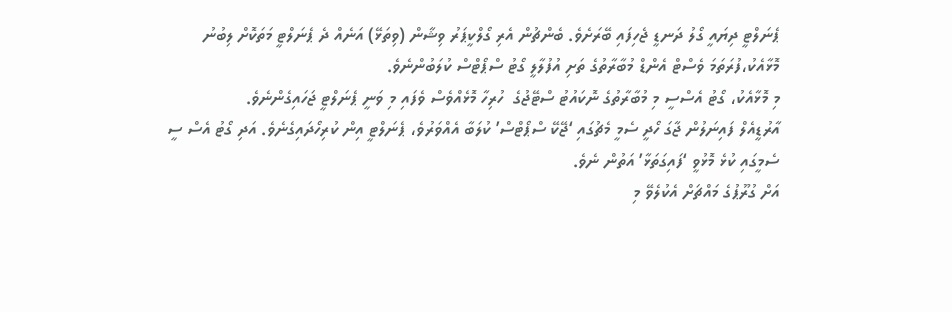ޕެނަލްޓީ ދިޔައީ ގޯލު ދަނޑީ ޖެހިފައި ބޭރަށެވެ. ބެންޗުން އެރި ގޯލްކީޕަރު ވިޝާން (ވިތަޅޭ) އަނެއް ދެ ޕެނަލްޓީ މަތަކޮށް ލިބުނު މޮޅާއެކު،ފުރަތަމަ ވެސްޓް އެންޑް މުބާރާތުގެ ތަށި އުފުލާލީ ގޯޓު ސްޕޯޓްސް ކުލަބުންނެވެ.
މި މޮޅާއެކު، ގޯޓު އެސްސީ މި މުބާރާތުގެ ނޮކައުޓު ސްޓޭޖުގެ  ހުރިހާ މޮޅެއްވެސް ވެފައި މި ވަނީ ޕެނަލްޓީ ޖަހައިގެންނެވެ.
އާރުޑީއެލް ފައިނަލުން ޖާގަ ހޯދީ ސެމީ މެޗުގައި ‘ޖޭކޭ ސްޕޯޓްސް’ ކުލަބާ އެއްވަރުވެ، ޕެނަލްޓީ އިން ކުރިހޯދައިގެނެވެ. އަދި ގޯޓު އެސް ސީ ސެމީގައި ކުޅެ މޮޅުވީ ‘ފައިގަތަޅާ’ އަތުން ނެވެ.
އަށް ގުރޫޕުގެ މައްޗަށް އެކުލެވޭ މި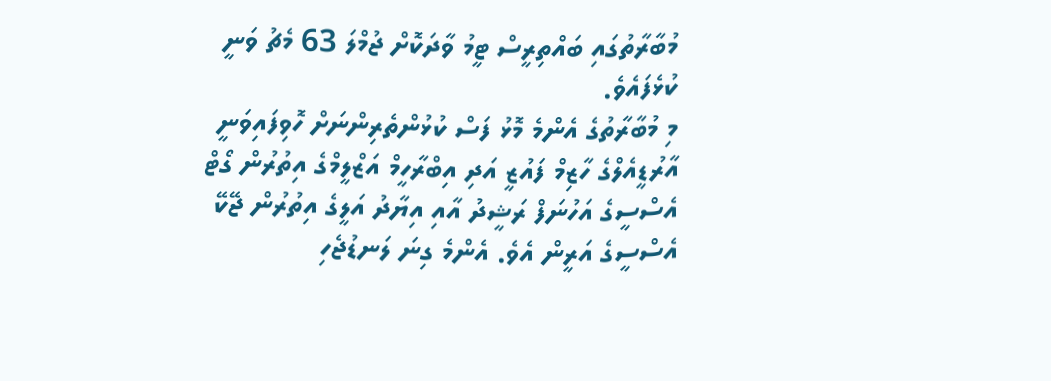މުބާރާތުގައި ބައްތިރީސް ޓީމު ވާދަކޮށް ޖުމްލަ 63 މެޗު ވަނީ ކުޅެފައެވެ.
މި މުބާރާތުގެ އެންމެ މޮޅު ފަސް ކުޅުންތެރިންނަށް ހޮވިފައިވަނީ އާރުޑީއެލްގެ ހާޒިމް ފައުޒީ އަދި އިބްރާހީމް އަޒްލީމްގެ އިތުރުން ގޯޓް އެސްސީގެ އަހުނަފް ރަޝީދު އާއި އިޔާދު އަލީގެ އިތުރުން ޖޭކޭ އެސްސީގެ އަރީން އެވެ. އެންމެ ގިނަ ލަނޑުޖެހި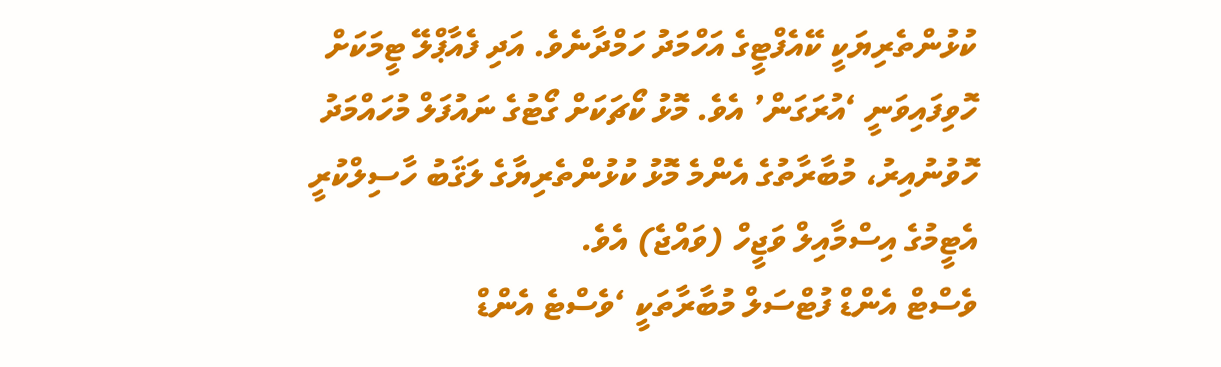ކުޅުންތެރިޔަކީ ކޭއެފްޓީގެ އަހްމަދު ހަމްދާނެވެ. އަދި ފެއާޕްލޭ ޓީމަކަށް ހޮވިފައިވަނީ ‘އުރަގަން’ އެވެ. މޮޅު ކޯޗަކަށް ގޯޓުގެ ނައުފަލް މުހައްމަދު ހޮވުނުއިރު، މުބާރާތުގެ އެންމެ މޮޅު ކުޅުންތެރިޔާގެ ލަޤަބު ހާސިލްކުރީ އެޓީމުގެ އިސްމާއިލް ވަޖީހް (ވައްޖެ) އެވެ.
ވެސްޓް އެންޑް ފުޓްސަލް މުބާރާތަކީ ‘ވެސްޓެ އެންޑް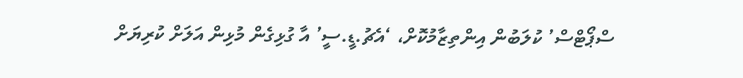ސްޕޯޓްސް’ ކުލަބުން އިންތިޒާމުކޮށް، ‘އެޗު.ޑީ.ސީ’ އާ ގުޅިގެން މުޅިން އަލަށް ކުރިޔަށް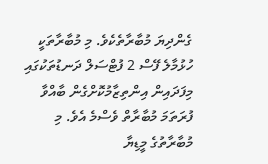ގެންދިޔަ މުބާރާތެކެވެ. މި މުބާރާތަކީ ހުޅުމާލެ ފޭސް 2 ފުޓްސަލް ދަނޑުތަކުގައި މިފަދައިން އިންތިޒާމުކޮށްގެން ބާއްވާ ފުރަތަމަ މުބާރާތް ވެސްމެ އެވެ. މި މުބާރާތުގެ މީޑިޔާ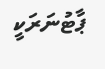ޕާޓުނަރަކީ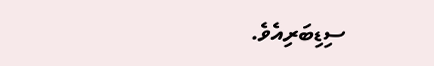ސިޑިބަރިއެވެ.